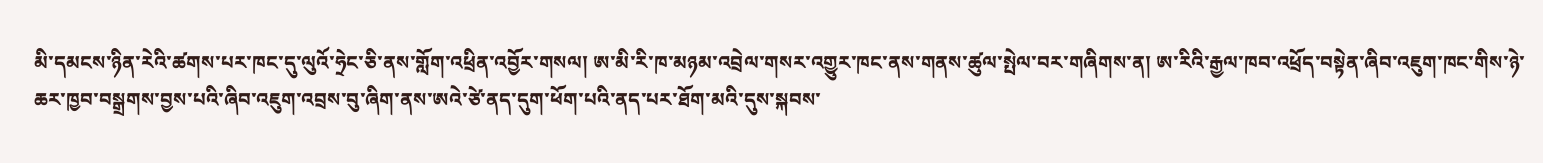མི་དམངས་ཉིན་རེའི་ཚགས་པར་ཁང་དུ་ལུའོ་ཧྲེང་ཅི་ནས་གློག་འཕྲིན་འབྱོར་གསལ། ཨ་མི་རི་ཁ་མཉམ་འབྲེལ་གསར་འགྱུར་ཁང་ནས་གནས་ཚུལ་སྤེལ་བར་གཞིགས་ན། ཨ་རིའི་རྒྱལ་ཁབ་འཕྲོད་བསྟེན་ཞིབ་འཇུག་ཁང་གིས་ཉེ་ཆར་ཁྱབ་བསྒྲགས་བྱས་པའི་ཞིབ་འཇུག་འབྲས་བུ་ཞིག་ནས་ཨའེ་ཙེ་ནད་དུག་ཕོག་པའི་ནད་པར་ཐོག་མའི་དུས་སྐབས་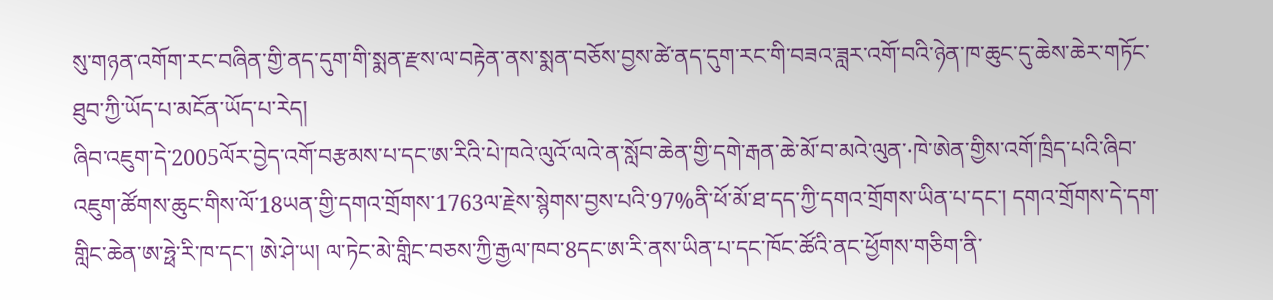སུ་གཉན་འགོག་རང་བཞིན་གྱི་ནད་དུག་གི་སྨན་རྫས་ལ་བརྟེན་ནས་སྨན་བཅོས་བྱས་ཚེ་ནད་དུག་རང་གི་བཟའ་ཟླར་འགོ་བའི་ཉེན་ཁ་ཆུང་དུ་ཆེས་ཆེར་གཏོང་ཐུབ་ཀྱི་ཡོད་པ་མངོན་ཡོད་པ་རེད།
ཞིབ་འཇུག་དེ་2005ལོར་བྱེད་འགོ་བརྩམས་པ་དང་ཨ་རིའི་པེ་ཁའེ་ལུའོ་ལའེ་ན་སློབ་ཆེན་གྱི་དགེ་རྒན་ཆེ་མོ་བ་མའེ་ལུན་·ཁེ་ཨེན་གྱིས་འགོ་ཁྲིད་པའི་ཞིབ་འཇུག་ཚོགས་ཆུང་གིས་ལོ་18ཡན་གྱི་དགའ་གྲོགས་1763ལ་རྗེས་སྙེགས་བྱས་པའི་97%ནི་ཕོ་མོ་ཐ་དད་ཀྱི་དགའ་གྲོགས་ཡིན་པ་དང་། དགའ་གྲོགས་དེ་དག་གླིང་ཆེན་ཨ་ཧྥེ་རི་ཁ་དང་། ཨེ་ཤེ་ཡ། ལ་ཏེང་མེ་གླིང་བཅས་ཀྱི་རྒྱལ་ཁབ་8དང་ཨ་རི་ནས་ཡིན་པ་དང་ཁོང་ཚོའི་ནང་ཕྱོགས་གཅིག་ནི་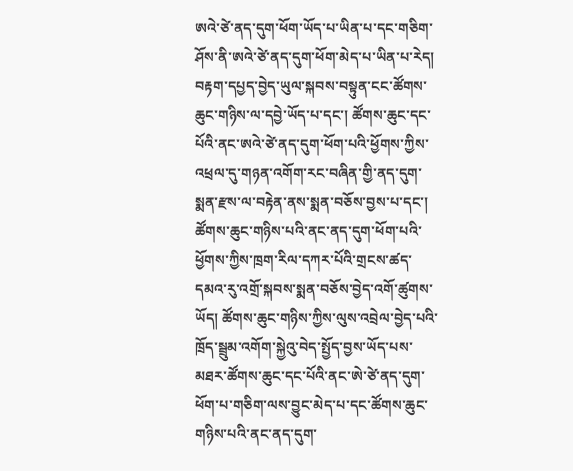ཨའེ་ཙེ་ནད་དུག་ཕོག་ཡོད་པ་ཡིན་པ་དང་གཅིག་ཤོས་ནི་ཨའེ་ཙེ་ནད་དུག་ཕོག་མེད་པ་ཡིན་པ་རེད།
བརྟག་དཔྱད་བྱེད་ཡུལ་སྐབས་བསྟུན་ངང་ཚོགས་ཆུང་གཉིས་ལ་དབྱེ་ཡོད་པ་དང་། ཚོགས་ཆུང་དང་པོའི་ནང་ཨའེ་ཙེ་ནད་དུག་ཕོག་པའི་ཕྱོགས་ཀྱིས་འཕྲལ་དུ་གཉན་འགོག་རང་བཞིན་གྱི་ནད་དུག་སྨན་རྫས་ལ་བརྟེན་ནས་སྨན་བཅོས་བྱས་པ་དང་། ཚོགས་ཆུང་གཉིས་པའི་ནང་ནད་དུག་ཕོག་པའི་ཕྱོགས་ཀྱིས་ཁྲག་རིལ་དཀར་པོའི་གྲངས་ཚད་དམའ་རུ་འགྲོ་སྐབས་སྨན་བཅོས་བྱེད་འགོ་ཚུགས་ཡོད། ཚོགས་ཆུང་གཉིས་ཀྱིས་ལུས་འབྲེལ་བྱེད་པའི་ཁྲོད་སྦྲུམ་འགོག་སྐྱེའུ་བེད་སྤྱོད་བྱས་ཡོད་པས་མཐར་ཚོགས་ཆུང་དང་པོའི་ནང་ཨེ་ཙེ་ནད་དུག་ཕོག་པ་གཅིག་ལས་བྱུང་མེད་པ་དང་ཚོགས་ཆུང་གཉིས་པའི་ནང་ནད་དུག་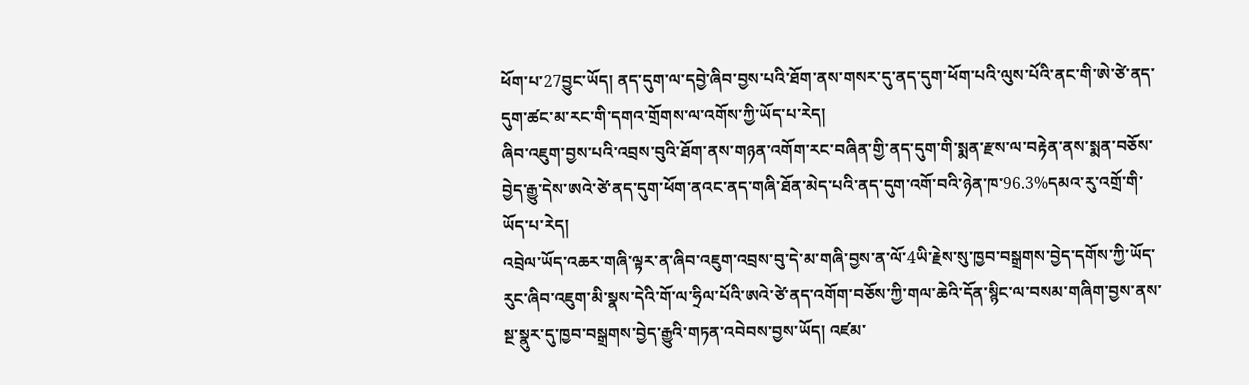ཕོག་པ་27བྱུང་ཡོད། ནད་དུག་ལ་དབྱེ་ཞིབ་བྱས་པའི་ཐོག་ནས་གསར་དུ་ནད་དུག་ཕོག་པའི་ལུས་པོའི་ནང་གི་ཨེ་ཙེ་ནད་དུག་ཚང་མ་རང་གི་དགའ་གྲོགས་ལ་འགོས་ཀྱི་ཡོད་པ་རེད།
ཞིབ་འཇུག་བྱས་པའི་འབྲས་བུའི་ཐོག་ནས་གཉན་འགོག་རང་བཞིན་གྱི་ནད་དུག་གི་སྨན་རྫས་ལ་བརྟེན་ནས་སྨན་བཅོས་བྱེད་རྒྱུ་དེས་ཨའེ་ཙེ་ནད་དུག་ཕོག་ནའང་ནད་གཞི་ཐོན་མེད་པའི་ནད་དུག་འགོ་བའི་ཉེན་ཁ་96.3%དམའ་རུ་འགྲོ་གི་ཡོད་པ་རེད།
འབྲེལ་ཡོད་འཆར་གཞི་ལྟར་ན་ཞིབ་འཇུག་འབྲས་བུ་དེ་མ་གཞི་བྱས་ན་ལོ་4ཡི་རྗེས་སུ་ཁྱབ་བསྒྲགས་བྱེད་དགོས་ཀྱི་ཡོད་རུང་ཞིབ་འཇུག་མི་སྣས་དེའི་གོ་ལ་ཧྲིལ་པོའི་ཨའེ་ཙེ་ནད་འགོག་བཅོས་ཀྱི་གལ་ཆེའི་དོན་སྙིང་ལ་བསམ་གཞིག་བྱས་ནས་སྔ་སྣུར་དུ་ཁྱབ་བསྒྲགས་བྱེད་རྒྱུའི་གཏན་འབེབས་བྱས་ཡོད། འཛམ་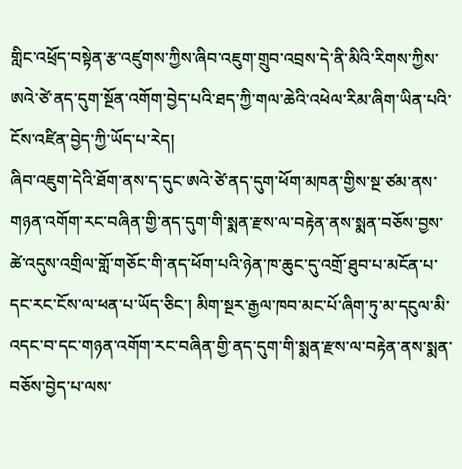གླིང་འཕྲོད་བསྟེན་རྩ་འཛུགས་ཀྱིས་ཞིབ་འཇུག་གྲུབ་འབྲས་དེ་ནི་མིའི་རིགས་ཀྱིས་ཨའེ་ཙེ་ནད་དུག་སྔོན་འགོག་བྱེད་པའི་ཐད་ཀྱི་གལ་ཆེའི་འཕེལ་རིམ་ཞིག་ཡིན་པའི་ངོས་འཛིན་བྱེད་ཀྱི་ཡོད་པ་རེད།
ཞིབ་འཇུག་དེའི་ཐོག་ནས་ད་དུང་ཨའེ་ཙེ་ནད་དུག་ཕོག་མཁན་གྱིས་སྔ་ཙམ་ནས་གཉན་འགོག་རང་བཞིན་གྱི་ནད་དུག་གི་སྨན་རྫས་ལ་བརྟེན་ནས་སྨན་བཅོས་བྱས་ཚེ་འདུས་འགྲིལ་གློ་གཅོང་གི་ནད་ཕོག་པའི་ཉེན་ཁ་ཆུང་དུ་འགྲོ་ཐུབ་པ་མངོན་པ་དང་རང་ངོས་ལ་ཕན་པ་ཡོད་ཅིང་། མིག་སྔར་རྒྱལ་ཁབ་མང་པོ་ཞིག་ཏུ་མ་དངུལ་མི་འདང་བ་དང་གཉན་འགོག་རང་བཞིན་གྱི་ནད་དུག་གི་སྨན་རྫས་ལ་བརྟེན་ནས་སྨན་བཅོས་བྱེད་པ་ལས་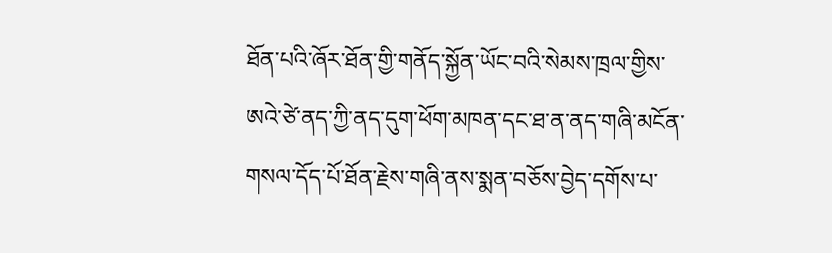ཐོན་པའི་ཞོར་ཐོན་གྱི་གནོད་སྐྱོན་ཡོང་བའི་སེམས་ཁྲལ་གྱིས་ཨའེ་ཙེ་ནད་ཀྱི་ནད་དུག་ཕོག་མཁན་དང་ཐ་ན་ནད་གཞི་མངོན་གསལ་དོད་པོ་ཐོན་རྗེས་གཞི་ནས་སྨན་བཅོས་བྱེད་དགོས་པ་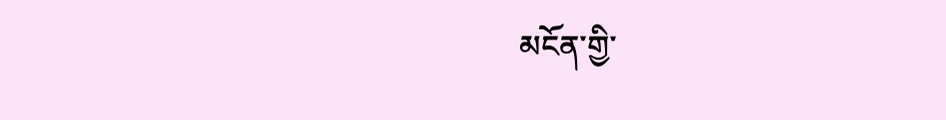མངོན་གྱི་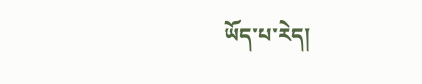ཡོད་པ་རེད།